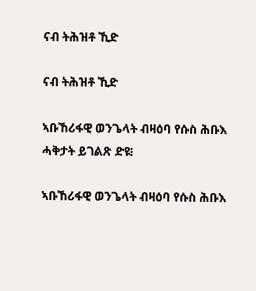ናብ ትሕዝቶ ኺድ

ናብ ትሕዝቶ ኺድ

ኣቡኸሪፋዊ ወንጌላት ብዛዕባ የሱስ ሕቡእ ሓቅታት ይገልጽ ድዩ፧

ኣቡኸሪፋዊ ወንጌላት ብዛዕባ የሱስ ሕቡእ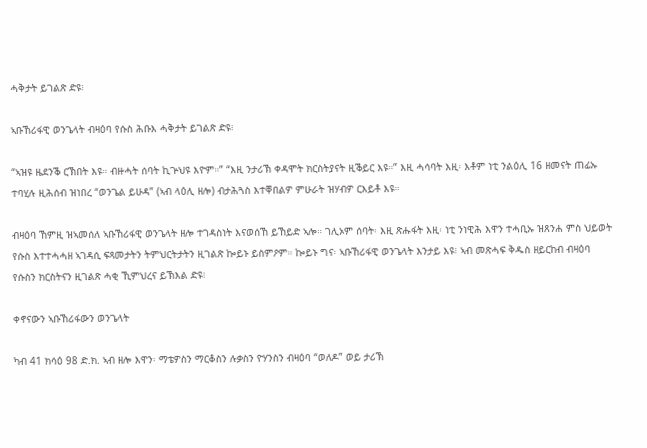ሓቅታት ይገልጽ ድዩ፧

ኣቡኸሪፋዊ ወንጌላት ብዛዕባ የሱስ ሕቡእ ሓቅታት ይገልጽ ድዩ፧

“ኣዝዩ ዜደንቕ ርኽበት እዩ። ብዙሓት ሰባት ኪጕህዩ እዮም።” “እዚ ንታሪኽ ቀዳሞት ክርስትያናት ዚቕይር እዩ።” እዚ ሓሳባት እዚ፡ እቶም ነቲ ንልዕሊ 16 ዘመናት ጠፊኡ ተባሂሉ ዚሕሰብ ዝነበረ “ወንጌል ይሁዳ” (ኣብ ላዕሊ ዘሎ) ብታሕጓስ እተቐበልዎ ምሁራት ዝሃብዎ ርእይቶ እዩ።

ብዛዕባ ኸምዚ ዝኣመሰለ ኣቡኸሪፋዊ ወንጌላት ዘሎ ተገዳስነት እናወሰኸ ይኸይድ ኣሎ። ገሊኦም ሰባት፡ እዚ ጽሑፋት እዚ፡ ነቲ ንነዊሕ እዋን ተሓቢኡ ዝጸንሐ ምስ ህይወት የሱስ እተተሓሓዘ ኣገዳሲ ፍጻመታትን ትምህርትታትን ዚገልጽ ኰይኑ ይስምዖም። ኰይኑ ግና፡ ኣቡኸሪፋዊ ወንጌላት እንታይ እዩ፧ ኣብ መጽሓፍ ቅዱስ ዘይርከብ ብዛዕባ የሱስን ክርስትናን ዚገልጽ ሓቂ ኺምህረና ይኽእል ድዩ፧

ቀኖናውን ኣቡኸሪፋውን ወንጌላት

ካብ 41 ክሳዕ 98 ድ.ክ. ኣብ ዘሎ እዋን፡ ማቴዎስን ማርቆስን ሉቃስን ዮሃንስን ብዛዕባ “ወለዶ” ወይ ታሪኽ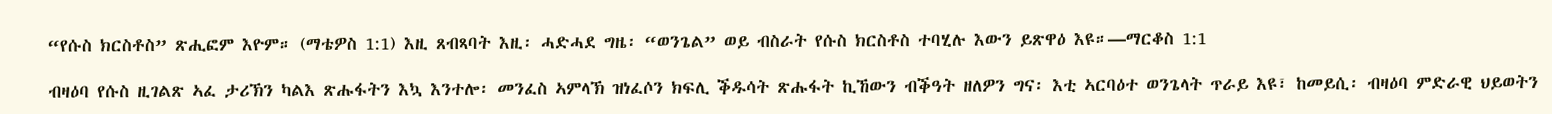“የሱስ ክርስቶስ” ጽሒፎም እዮም። (ማቴዎስ 1:1) እዚ ጸብጻባት እዚ፡ ሓድሓደ ግዜ፡ “ወንጌል” ወይ ብስራት የሱስ ክርስቶስ ተባሂሉ እውን ይጽዋዕ እዩ።—ማርቆስ 1:1

ብዛዕባ የሱስ ዚገልጽ ኣፈ ታሪኽን ካልእ ጽሑፋትን እኳ እንተሎ፡ መንፈስ ኣምላኽ ዝነፈሶን ክፍሊ ቕዱሳት ጽሑፋት ኪኸውን ብቕዓት ዘለዎን ግና፡ እቲ ኣርባዕተ ወንጌላት ጥራይ እዩ፣ ከመይሲ፡ ብዛዕባ ምድራዊ ህይወትን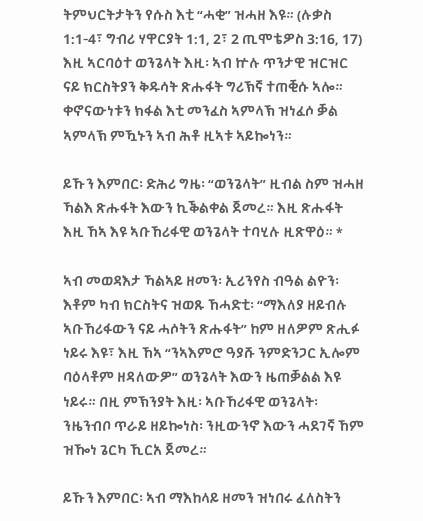ትምህርትታትን የሱስ እቲ “ሓቂ” ዝሓዘ እዩ። (ሉቃስ 1:1-4፣ ግብሪ ሃዋርያት 1:1, 2፣ 2 ጢሞቴዎስ 3:16, 17) እዚ ኣርባዕተ ወንጌላት እዚ፡ ኣብ ኵሉ ጥንታዊ ዝርዝር ናይ ክርስትያን ቅዱሳት ጽሑፋት ግሪኽኛ ተጠቒሱ ኣሎ። ቀኖናውነቱን ክፋል እቲ መንፈስ ኣምላኽ ዝነፈሶ ቓል ኣምላኽ ምዃኑን ኣብ ሕቶ ዚኣቱ ኣይኰነን።

ይኹን እምበር፡ ድሕሪ ግዜ፡ “ወንጌላት” ዚብል ስም ዝሓዘ ኻልእ ጽሑፋት እውን ኪቕልቀል ጀመረ። እዚ ጽሑፋት እዚ ኸኣ እዩ ኣቡኸሪፋዊ ወንጌላት ተባሂሉ ዚጽዋዕ። *

ኣብ መወዳእታ ኻልኣይ ዘመን፡ ኢሪንየስ ብዓል ልዮን፡ እቶም ካብ ክርስትና ዝወጹ ኸሓድቲ፡ “ማእለያ ዘይብሉ ኣቡኸሪፋውን ናይ ሓሶትን ጽሑፋት” ከም ዘለዎም ጽሒፉ ነይሩ እዩ፣ እዚ ኸኣ “ንኣእምሮ ዓያሹ ንምድንጋር ኢሎም ባዕላቶም ዘዳለውዎ” ወንጌላት እውን ዜጠቓልል እዩ ነይሩ። በዚ ምኽንያት እዚ፡ ኣቡኸሪፋዊ ወንጌላት፡ ንዜንብቦ ጥራይ ዘይኰነስ፡ ንዚውንኖ እውን ሓደገኛ ኸም ዝዀነ ጌርካ ኺርአ ጀመረ።

ይኹን እምበር፡ ኣብ ማእከላይ ዘመን ዝነበሩ ፈለስትን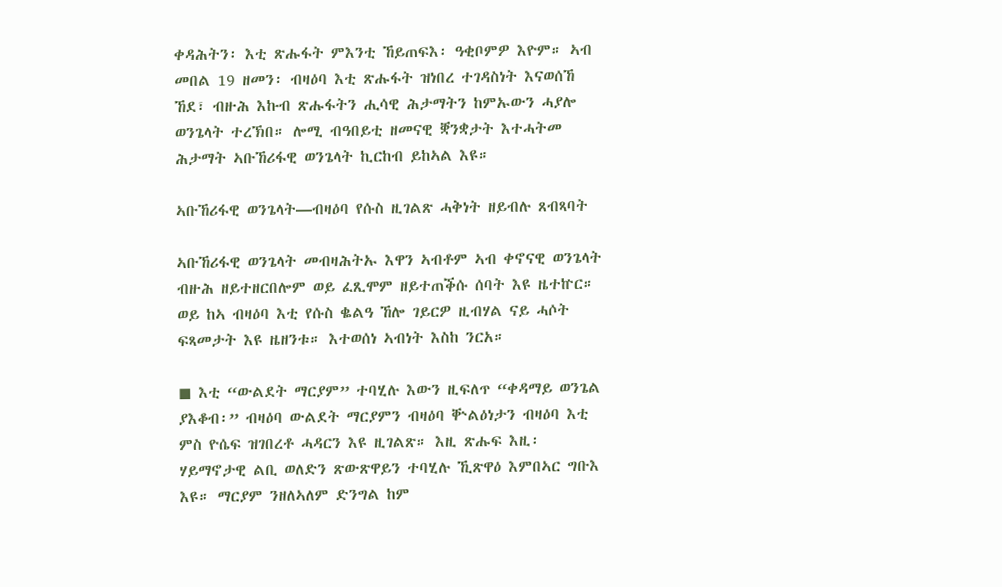ቀዳሕትን፡ እቲ ጽሑፋት ምእንቲ ኸይጠፍእ፡ ዓቂቦምዎ እዮም። ኣብ መበል 19 ዘመን፡ ብዛዕባ እቲ ጽሑፋት ዝነበረ ተገዳስነት እናወሰኸ ኸደ፣ ብዙሕ እኩብ ጽሑፋትን ሒሳዊ ሕታማትን ከምኡውን ሓያሎ ወንጌላት ተረኽበ። ሎሚ ብዓበይቲ ዘመናዊ ቛንቋታት እተሓትመ ሕታማት ኣቡኸሪፋዊ ወንጌላት ኪርከብ ይከኣል እዩ።

ኣቡኸሪፋዊ ወንጌላት—ብዛዕባ የሱስ ዚገልጽ ሓቅነት ዘይብሉ ጸብጻባት

ኣቡኸሪፋዊ ወንጌላት መብዛሕትኡ እዋን ኣብቶም ኣብ ቀኖናዊ ወንጌላት ብዙሕ ዘይተዘርበሎም ወይ ፈጺሞም ዘይተጠቕሱ ሰባት እዩ ዜተኵር። ወይ ከኣ ብዛዕባ እቲ የሱስ ቈልዓ ኸሎ ገይርዎ ዚብሃል ናይ ሓሶት ፍጻመታት እዩ ዜዘንቱ። እተወሰነ ኣብነት እስከ ንርአ።

◼ እቲ “ውልደት ማርያም” ተባሂሉ እውን ዚፍለጥ “ቀዳማይ ወንጌል ያእቆብ፡” ብዛዕባ ውልደት ማርያምን ብዛዕባ ቝልዕነታን ብዛዕባ እቲ ምስ ዮሴፍ ዝገበረቶ ሓዳርን እዩ ዚገልጽ። እዚ ጽሑፍ እዚ፡ ሃይማኖታዊ ልቢ ወለድን ጽውጽዋይን ተባሂሉ ኺጽዋዕ እምበኣር ግቡእ እዩ። ማርያም ንዘለኣለም ድንግል ከም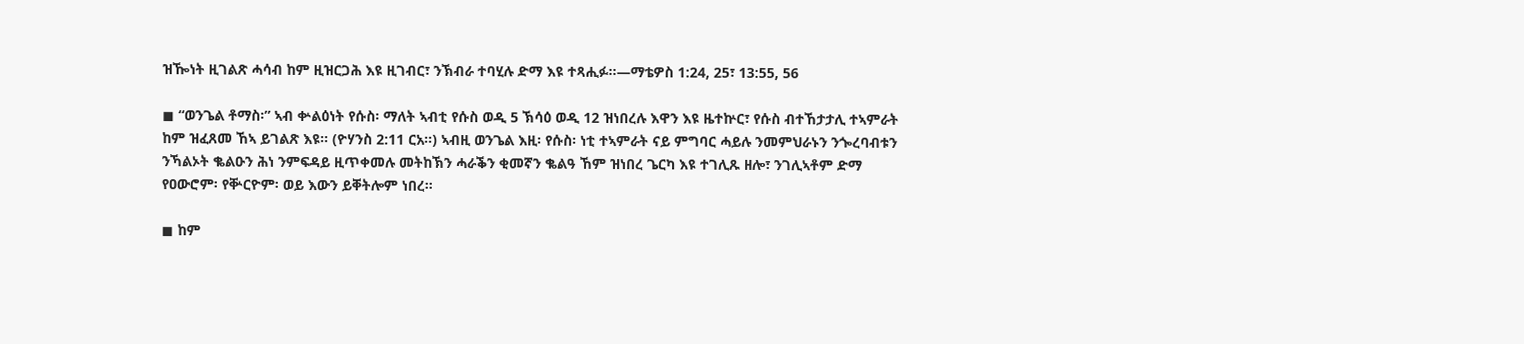ዝዀነት ዚገልጽ ሓሳብ ከም ዚዝርጋሕ እዩ ዚገብር፣ ንኽብራ ተባሂሉ ድማ እዩ ተጻሒፉ።—ማቴዎስ 1:24, 25፣ 13:55, 56

◼ “ወንጌል ቶማስ፡” ኣብ ቍልዕነት የሱስ፡ ማለት ኣብቲ የሱስ ወዲ 5 ኽሳዕ ወዲ 12 ዝነበረሉ እዋን እዩ ዜተኵር፣ የሱስ ብተኸታታሊ ተኣምራት ከም ዝፈጸመ ኸኣ ይገልጽ እዩ። (ዮሃንስ 2:11 ርአ።) ኣብዚ ወንጌል እዚ፡ የሱስ፡ ነቲ ተኣምራት ናይ ምግባር ሓይሉ ንመምህራኑን ንጐረባብቱን ንኻልኦት ቈልዑን ሕነ ንምፍዳይ ዚጥቀመሉ መትከኽን ሓራቕን ቂመኛን ቈልዓ ኸም ዝነበረ ጌርካ እዩ ተገሊጹ ዘሎ፣ ንገሊኣቶም ድማ የዐውሮም፡ የቝርዮም፡ ወይ እውን ይቐትሎም ነበረ።

◼ ከም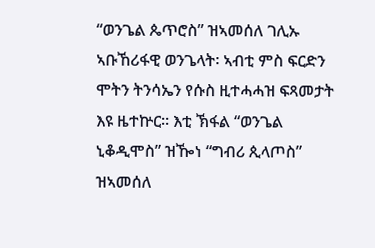“ወንጌል ጴጥሮስ” ዝኣመሰለ ገሊኡ ኣቡኸሪፋዊ ወንጌላት፡ ኣብቲ ምስ ፍርድን ሞትን ትንሳኤን የሱስ ዚተሓሓዝ ፍጻመታት እዩ ዜተኵር። እቲ ኽፋል “ወንጌል ኒቆዲሞስ” ዝዀነ “ግብሪ ጲላጦስ” ዝኣመሰለ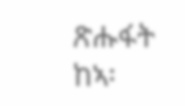ጽሑፋት ከኣ፡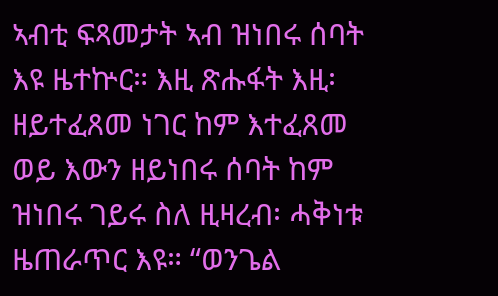ኣብቲ ፍጻመታት ኣብ ዝነበሩ ሰባት እዩ ዜተኵር። እዚ ጽሑፋት እዚ፡ ዘይተፈጸመ ነገር ከም እተፈጸመ ወይ እውን ዘይነበሩ ሰባት ከም ዝነበሩ ገይሩ ስለ ዚዛረብ፡ ሓቅነቱ ዜጠራጥር እዩ። “ወንጌል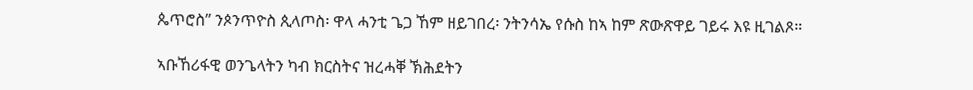ጴጥሮስ” ንጶንጥዮስ ጲላጦስ፡ ዋላ ሓንቲ ጌጋ ኸም ዘይገበረ፡ ንትንሳኤ የሱስ ከኣ ከም ጽውጽዋይ ገይሩ እዩ ዚገልጾ።

ኣቡኸሪፋዊ ወንጌላትን ካብ ክርስትና ዝረሓቐ ኽሕደትን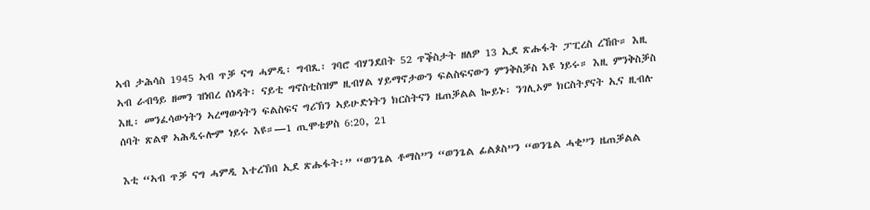ኣብ ታሕሳስ 1945 ኣብ ጥቓ ናግ ሓምዲ፡ ግብጺ፡ ገባሮ ብሃንደበት 52 ጥቕስታት ዘለዎ 13 ኢደ ጽሑፋት ፓፒረስ ረኸቡ። እዚ ኣብ ራብዓይ ዘመን ዝነበረ ሰነዳት፡ ናይቲ ግኖስቲስዝም ዚብሃል ሃይማኖታውን ፍልስፍናውን ምንቅስቓስ እዩ ነይሩ። እዚ ምንቅስቓስ እዚ፡ መንፈሳውነትን ኣረማውነትን ፍልስፍና ግሪኽን ኣይሁድነትን ክርስትናን ዜጠቓልል ኰይኑ፡ ንገሊኦም ክርስትያናት ኢና ዚብሉ ሰባት ጽልዋ ኣሕዲሩሎም ነይሩ እዩ።—1 ጢሞቴዎስ 6:20, 21

እቲ “ኣብ ጥቓ ናግ ሓምዲ እተረኽበ ኢደ ጽሑፋት፡” “ወንጌል ቶማስ”ን “ወንጌል ፊልጶስ”ን “ወንጌል ሓቂ”ን ዜጠቓልል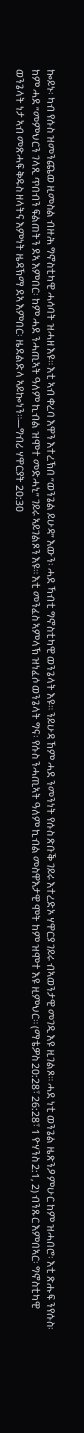ኰይኑ፡ ካብ የሱስ ዝመንጨወ ዚመስል ብዙሕ ግኖስቲካዊ ሓሳባት ዝሓዘ እዩ። እቲ ኣብ ቀረባ እዋን እተረኽበ “ወንጌል ይሁዳ” እውን፡ ሓደ ኻብቲ ግኖስቲካዊ ወንጌላት እዩ። ንይሁዳ ኸም ሓደ ንመንነት የሱስ ጽቡቕ ገይሩ እተረድኦ ሃዋርያ ገይሩ ብኣወንታዊ መገዲ እዩ ዚገልጾ። ሓደ ነቲ ወንጌል ዜጽንዖ ምሁር ከም ዝሓበሮ፡ እቲ ጽሑፍ ንየሱስ፡ ከም ሓደ “መምህርን ገላጺ ጥበብን ፍልጠትን ደኣ እምበር፡ ከም ሓደ ንሓጢኣት ዓለም ኪብል ዝሞተ መድሓኒ” ገይሩ ኣይገልጾን እዩ። እቲ መንፈስ ኣምላኽ ዝነፈሶ ወንጌላት ግና፡ የሱስ ንሓጢኣት ዓለም ኪብል መስዋእታዊ ሞት ከም ዝሞተ እዩ ዚምህር። (ማቴዎስ 20:28፣ 26:28፣ 1 ዮሃንስ 2:1, 2) ብንጹር እምበኣር፡ ግኖስቲካዊ ወንጌላት ነታ ኣብ መጽሓፍ ቅዱስ ዘላትና እምነት ዜዳኽማ ደኣ እምበር፡ ዜደልድላ ኣይኰነን።—ግብሪ ሃዋርያት 20:30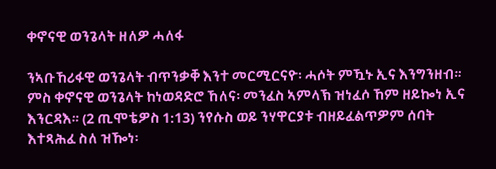ቀኖናዊ ወንጌላት ዘለዎ ሓለፋ

ንኣቡኸሪፋዊ ወንጌላት ብጥንቃቐ እንተ መርሚርናዮ፡ ሓሶት ምዃኑ ኢና እንግንዘብ። ምስ ቀኖናዊ ወንጌላት ከነወዳድሮ ኸለና፡ መንፈስ ኣምላኽ ዝነፈሶ ኸም ዘይኰነ ኢና እንርዳእ። (2 ጢሞቴዎስ 1:13) ንየሱስ ወይ ንሃዋርያቱ ብዘይፈልጥዎም ሰባት እተጻሕፈ ስለ ዝዀነ፡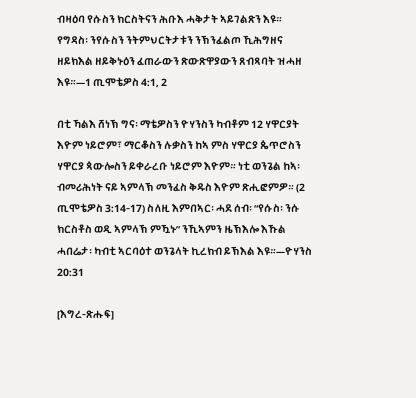ብዛዕባ የሱስን ክርስትናን ሕቡእ ሓቅታት ኣይገልጽን እዩ። የግዳስ፡ ንየሱስን ንትምህርትታቱን ንኽንፈልጦ ኺሕግዘና ዘይክእል ዘይቅኑዕን ፈጠራውን ጽውጽዋያውን ጸብጻባት ዝሓዘ እዩ።—1 ጢሞቴዎስ 4:1, 2

በቲ ኻልእ ሸነኽ ግና፡ ማቴዎስን ዮሃንስን ካብቶም 12 ሃዋርያት እዮም ነይሮም፣ ማርቆስን ሉቃስን ከኣ ምስ ሃዋርያ ጴጥሮስን ሃዋርያ ጳውሎስን ይቀራረቡ ነይሮም እዮም። ነቲ ወንጌል ከኣ፡ ብመሪሕነት ናይ ኣምላኽ መንፈስ ቅዱስ እዮም ጽሒፎምዎ። (2 ጢሞቴዎስ 3:14-17) ስለዚ እምበኣር፡ ሓደ ሰብ፡ “የሱስ፡ ንሱ ክርስቶስ ወዲ ኣምላኽ ምዃኑ” ንኺኣምን ዜኽእሎ እኹል ሓበሬታ፡ ካብቲ ኣርባዕተ ወንጌላት ኪረክብ ይኽእል እዩ።—ዮሃንስ 20:31

[እግረ-ጽሑፍ]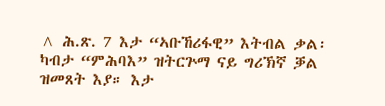^ ሕ.ጽ. 7 እታ “ኣቡኸሪፋዊ” እትብል ቃል፡ ካብታ “ምሕባእ” ዝትርጕማ ናይ ግሪኽኛ ቓል ዝመጸት እያ። እታ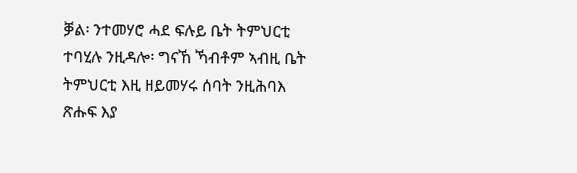ቓል፡ ንተመሃሮ ሓደ ፍሉይ ቤት ትምህርቲ ተባሂሉ ንዚዳሎ፡ ግናኸ ኻብቶም ኣብዚ ቤት ትምህርቲ እዚ ዘይመሃሩ ሰባት ንዚሕባእ ጽሑፍ እያ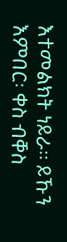እተመልክት ነይራ። ይኹን እምበር፡ ቀስ ብቐስ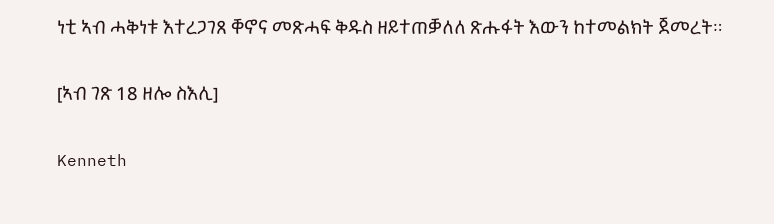ነቲ ኣብ ሓቅነቱ እተረጋገጸ ቐኖና መጽሓፍ ቅዱስ ዘይተጠቓለለ ጽሑፋት እውን ከተመልክት ጀመረት።

[ኣብ ገጽ 18 ዘሎ ስእሊ]

Kenneth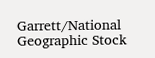Garrett/National Geographic Stock